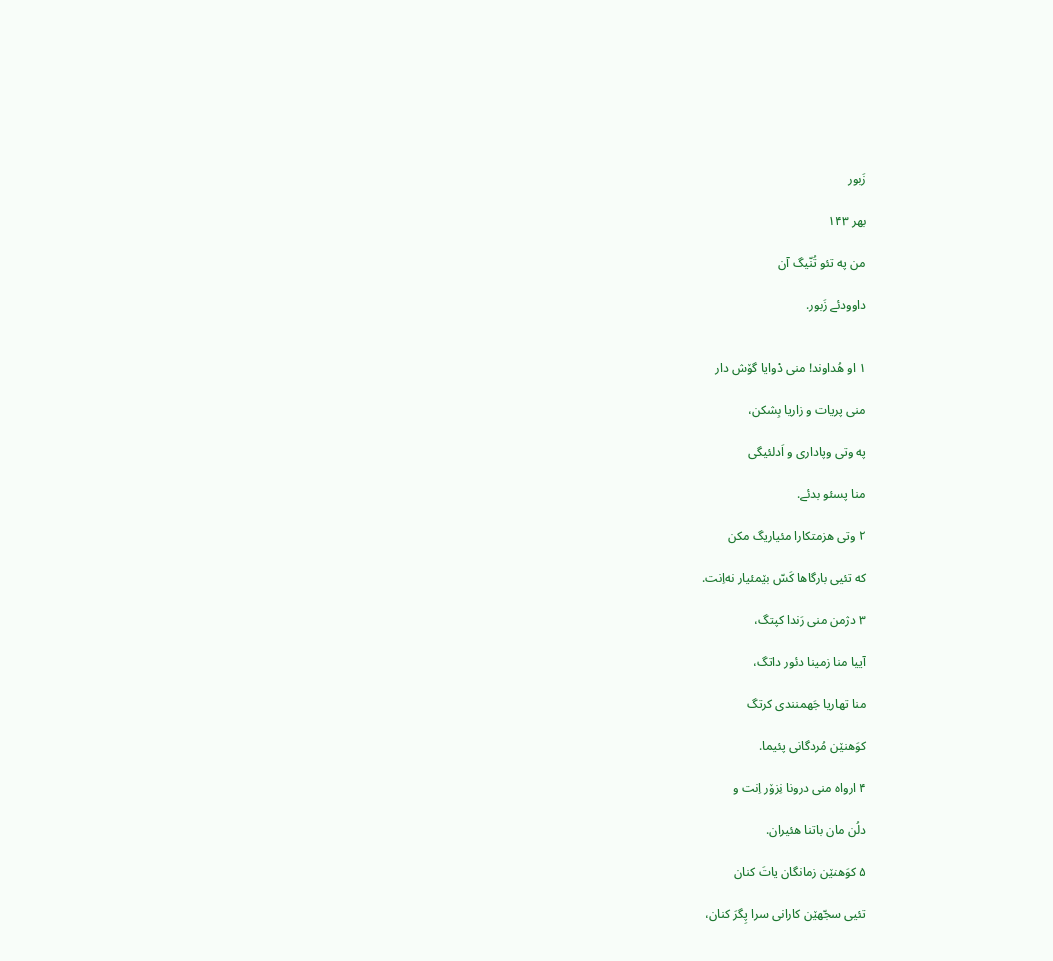زَبور

بهر ۱۴۳

من په تئو تُنّیگ آن

داوودئے زَبور.


۱ او هُداوند! منی دْوایا گۆش دار

منی پریات و زاریا بِشکن،

په وتی وپاداری و اَدلئیگی

منا پسئو بدئے.

۲ وتی هزمتکارا مئیاریگ مکن

که تئیی بارگاها کَسّ بێمئیار نه‌اِنت.

۳ دژمن منی رَندا کپتگ،

آییا منا زمینا دئور داتگ،

منا تهاریا جَهمنندی کرتگ

کوَهنێن مُردگانی پئیما.

۴ ارواه منی درونا نِزۆر اِنت و

دلُن مان باتنا هئیران.

۵ کوَهنێن زمانگان یاتَ کنان

تئیی سجّهێن کارانی سرا پِگرَ کنان،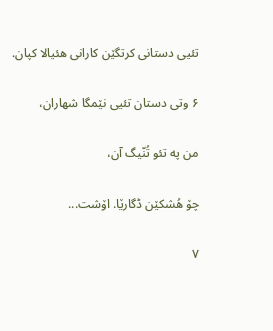تئیی دستانی کرتگێن کارانی هئیالا کپان.

۶ وتی دستان تئیی نێمگا شهاران،

من په تئو تُنّیگ آن،

چۆ هُشکێن ڈگارێا. اۆشت...

۷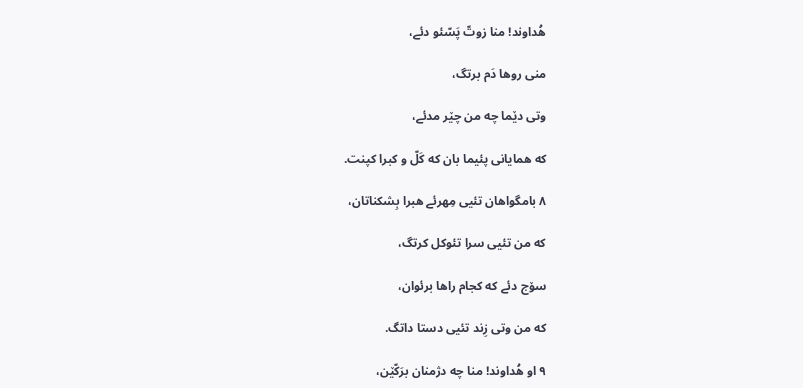هُداوند! منا زوتّ پَسّئو دئے،

منی روها دَم برتگ،

وتی دێما چه من چێر مدئے،

که همایانی پئیما بان که کَلّ و کبرا کپنت.

۸ بامگواهان تئیی مِهرئے هبرا بِشکناتان،

که من تئیی سرا تئوکل کرتگ،

سۆج دئے که کجام راها برئوان،

که من وتی زِند تئیی دستا داتگ.

۹ او هُداوند! منا چه دژمنان برَکّێن،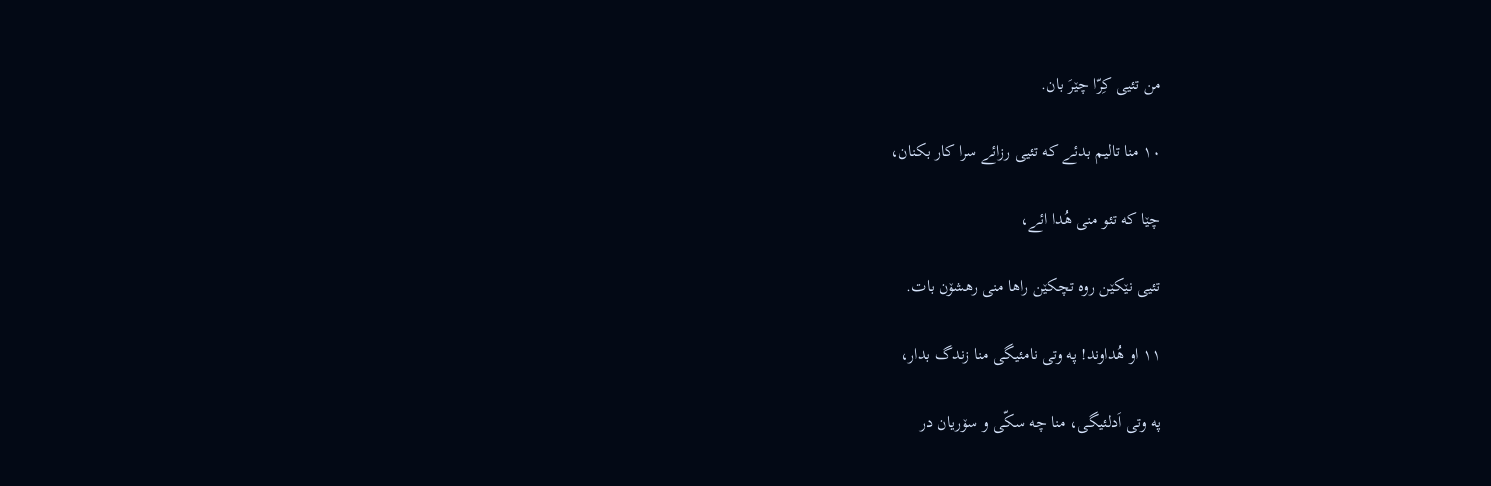من تئیی کِرّا چێرَ بان.

۱۰ منا تالیم بدئے که تئیی رزائے سرا کار بکنان،

چێا که تئو منی هُدا ائے،

تئیی نێکێن روه تچکێن راها منی رهشۆن بات.

۱۱ او هُداوند! په وتی نامئیگی منا زندگ بدار،

په وتی اَدلئیگی، منا چه سکّی و سۆریان در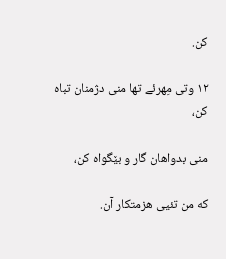کن.

۱۲ وتی مِهرئے تها منی دژمنان تباه کن،

منی بدواهان گار و بێگواه کن،

که من تئیی هزمتکار آن.